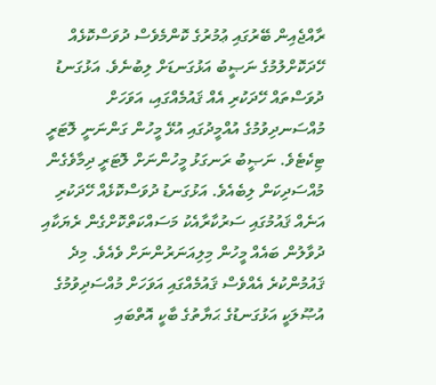ރާއްޖެއިން ބޭރުގައި ޢުމުރުގެ ކޮންމެވެސް ދުވަސްކޮޅެއް ހޭދަކޮށްލުމުގެ ނަޞީބު އަޅުގަނޑަށް ލިބުނެވެ. އަޅުގަނޑު ދުވަސްތައް ހޭދަކުރި އެއް ޤައުމެއްގައި، އަވަހަށް މުއްސަނދިވުމުގެ އުއްމީދުގައި އުޅޭ މީހުން ގަންނަނީ ލޮޓަރީ ޓިކެޓެވެ. ނަޞީބު ރަނގަޅު މީހުންނަށް ލޮޓަރީ ދިމާވެގެން މުއްސަދިކަން ލިބެއެވެ. އަޅުގަނޑު ދުވަސްކޮޅެއް ހޭދަކުރި އަނެއް ޤައުމުގައި ސަރުކާރާއެކު މަސައްކަތްކޮށްގެން ރެޔަކާއި ދުވާލުން ބައެއް މީހުން މިލިއަނަރުންނަށް ވެއެވެ. މިދެ ޤައުމުންކުރެ އެއްވެސް ޤައުމެއްގައި އަވަހަށް މުއްސަދިވުމުގެ އުޞޫލަކީ އަޅުގަނޑުގެ ޙަޔާތުގެ ބާކީ އޮތްބައި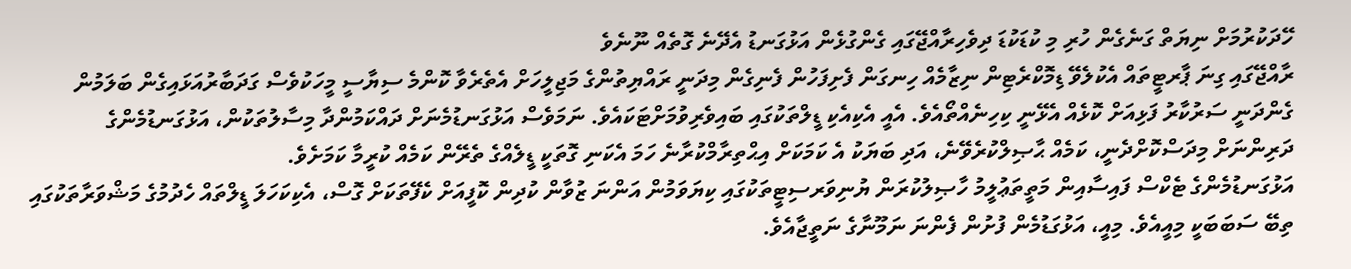ހޭދަކުރުމަށް ނިޔަތް ގަނެގެން ހުރި މި ކުޑަކުޑަ ދިވެހިރާއްޖޭގައި ގެންގުޅެން އަޅުގަނޑު އެދޭނެ ގޮތެއް ނޫނެވެ
ރާއްޖޭގައި ގިނަ ޕާރޓީތައް އެކުލެވޭ ޑިމޮކްރެޓިން ނިޒާމެއް ހިނގަން ފެށިފަހުން ފެނިގެން މިދަނީ ރައްޔިތުންގެ މަޖިލީހަށް އެތެރެވާ ކޮންމެ ސިޔާސީ މީހަކުވެސް ގަދަބާރުއަޅައިގެން ބަލަމުން ގެންދަނީ ސަރުކާރު ފަޅިއަށް ކޮޅެއް އެޅޭނީ ކިހިނެއްތޯއެވެ. އެއީ އެކިއެކި ޑީލްތަކުގައި ބައިވެރިވުމަށްޓަކައެވެ. ނަމަވެސް އަޅުގަނޑުމެނަށް ދައްކަމުންދާ މިސާލުތަކުން، އަޅުގަނޑުމެންގެ ދަރިންނަށް މިދަސްކޮށްދެނީ، ކަމެއް ޙާޞިލްކުރެވޭނެ، އަދި ބަޔަކު އެ ކަމަކަށް އިޙްތިރާމްކުރާނެ ހަމަ އެކަނި ގޮތަކީ ޑީލެއްގެ ތެރޭން ކަމެއް ކުރީމާ ކަމަށެވެ.
އަޅުގަނޑުމެންގެ ޓެކްސް ފައިސާއިން މަތީތަޢުލީމު ހާޞިލުކުރަން ޔުނިވަރސިޓީތަކުގައި ކިޔަވަމުން އަންނަ ޒުވާން ކުދިން ކޮފީއަށް ކެފޭތަކަށް ގޮސް، އެކިކަހަލަ ޑީލްތައް ހެދުމުގެ މަޝްވަރާތަކުގައި ތިބޭ ސަބަބަކީ މިއީއެވެ. މިއީ، އަޅުގަޑުމެން ފުށުން ފެންނަ ނަމޫނާގެ ނަތީޖާއެވެ.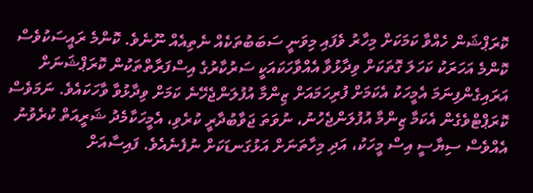ކޮރަޕްޝަން ހެއްވާ ކަމަކަށް މިހާރު ވެފައި މިވަނީ ސަބަބުތަކެއް ނެތިއެއް ނޫނެވެ. ކޮންމެ ރައީސަކުވެސް ކޮންމެ އަހަރަކު ކަހަލަ ގޮތަކަށް ވިދާޅުވާ އެއްވާހަކައަކީ ސަރުކާރުގެ އިސްފަރާތްތަކުން ކޮރަޕްޝަނަށް އަރައިގެންފިނަމަ އެމީހަކު އެކަމަށް ފުރިހަމައަށް ޒިންމާ އުފުލަންޖެހޭނެ ކަމަށް ވިދާޅުވާ ވާހަކައެވެ. ނަމަވެސް ކޮރަޕްޓްވެގެން އެކަމާ ޒިންމާ އުފުލަންޖެހުނު، ނުވަތަ ޖަވާބުދާރީ ކުރެވި، އެމީހަކާމެދު ޝަރީއަތް ކުރެވުނު އެއްވެސް ސިޔާސީ އިސް މީހަކު، އަދި މިހާތަނަށް އަޅުގަނޑަކަށް ނުފެނެއެވެ. ފައިސާއަށް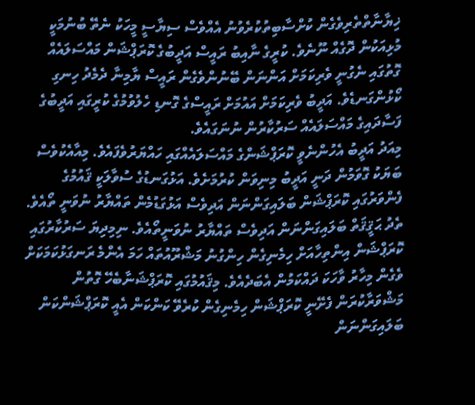ޚިޔާނާތްތެރިވެގެން ކުށްސާބިތުކުރެވުނު އެއްވެސް ސިޔާސީ މީހަކު ނެތޭ ބުނުމަކީ މުޅިއަކުން ދޮގެއް ނޫނެވެ. ކުރީގެ ނާއިބު ރައީސް އަދީބުގެ ކޮރަޕްޝަން މައްސަލައެއް ގޮތުގައި ނެގުނީ ވެރިކަމަށް އަންނަން ބޭނުންވެގެން ރައީސް ޔާމިނާ ދެމެދު ހިނގި ކޯޅުންގަނޑެވެ. އަދީބު ވެރިކަމަށް އައުމަށް ރައީސްގެ ގޮނޑި ހެލުވުމުގެ ކުރީގައި އަދީބުގެ ފަސާދައިގެ މައްސަލައެއް ސަރުކާރުން ނުނަގައެވެ.
މިއަދު އަދީބު އެހުންނެވީ ކޮރަޕްޝަންގެ މައްސަލައެއްގައި ހައްޔަރުވެފައެވެ. މިއާއެކުވެސް ބަޔަކު ގޮވަމުން ދަނީ އަދީބު މިނިވަން ކުރުމަށެވެ. އަޅުގަނޑުގެ ސުވާލަކީ ޤައުމުގެ ފެންވަރުގައި ކޮރަޕްޝަން ބަލައިގަންނަން އަދިވެސް އަޅުގަޑުމެން ތައްޔާރު ނުވަނީ ތޯއެވެ. ތެދު ޙަޤީޤަތް ބަލައިގަންނަން އަދިވެސް ތައްޔާރު ނުވަނީތޯއެވެ. ނިމިދިޔަ ސަރުކާރުގައި ކޮރަޕްޝަން އިންތިހާއަށް ހިމެނިގެން ހިންގުނު މަޝްރޫއުތައް ހަމަ އެންމެ ރަނގަޅުކަމަކަށް ވެގެން މިހާރު ވާހަކަ ދައްކަމުން އެބަދެއެވެ. މިޤައުމުގައި ކޮރަޕްޝަނާބެހޭ ގޮތުން މަޝްވަރާކުރަން ފެށޭނީ ކޮރަޕްޝަން ހިމެނިގެން ކުރެވޭ ކަންކަން އެއީ ކޮރަޕްޝަންކަން ބަލައިގަންނަން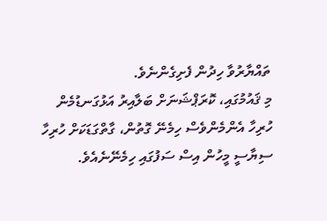ތައްޔާރުވާ ހިދުން ފެށިގެންނެވެ.
މި ޤައުމުގައި، ކޮރަޕްޝަނަށް ބަލާއިރު އަޅުގަނޑުމެން ހުރިހާ އެންމެންވެސް ހިމެނޭ ގޮތުން، ގާތްގަޑަކަށް ހުރިހާ ސިޔާސީ މީހުން އިސް ސަފުގައި ހިމެނޭނެއެވެ.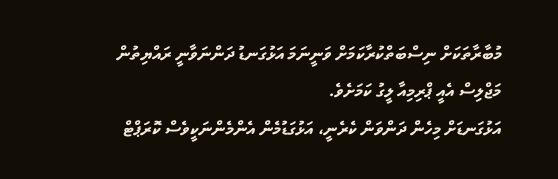މުބާރާތަކަށް ނިސްބަތްކުރާކަމަށް ވަނީނަމަ އަޅުގަނޑު ދަންނަވާނީ ރައްޔިތުން މަޖްލިސް އެއީ ޕްރިމިއާ ލީގު ކަމަށެވެ.
އަޅުގަނޑަށް މިހެން ދަންވަން ކެރެނީ، އަޅުގަޑުމެން އެންމެންނަކީވެސް ކޮރަޕްޓް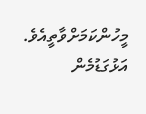މީހުންކަމަށްވާތީއެވެ. އަޅުގަޑުމެން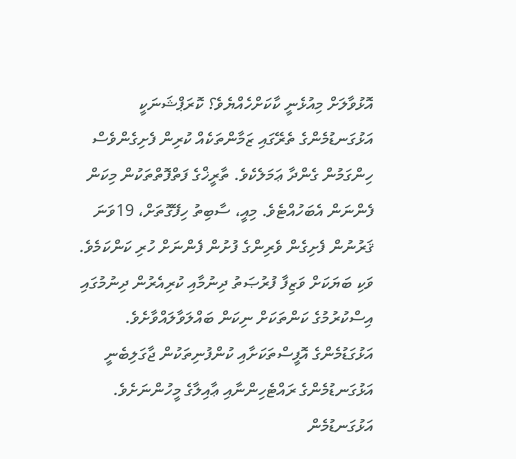އޮޅުވާލަށް މިއުޅެނީ ކާކަށްހެއްޔެވެ؟ ކޮރަޕްޝަނަކީ އަޅުގަނޑުމެންގެ ތެރޭގައި ޒަމާންތަކެއް ކުރިން ފެށިގެންވެސް ހިންގަމުން ގެންދާ ޢަމަލެކެވެ. ތާރީޚްގެ ފަތްފޮތްތަކުން މިކަން ފެންނަން އެބަހުއްޓެވެ. މިއީ، ސާބިތު ހިފޭގޮތަށް، 19ވަނަ ޤަރުނުން ފެށިގެން ވެރިންގެ ފުށުން ފެންނަށް ހުރި ކަންކަމެވެ.
ވަކި ބަޔަކަށް ވަޒިފާ ފުރުޞަތު ދިނުމާއި ކުރިއެރުން ދިނުމުގައި އިސްކުރުމުގެ ކަންތަކަށް ނިކަން ބައްލަވާލައްވާށެވެ. އަޅުގަޑުމެންގެ އޮފީސްތަކަށާއި ކުންފުނިތަކުން ޖާގަލިބެނީ އަޅުގަނޑުމެންގެ ރައްޓެހިންނާއި ޢާއިލާގެ މީހުންނަށެވެ. އަޅުގަނޑުމެން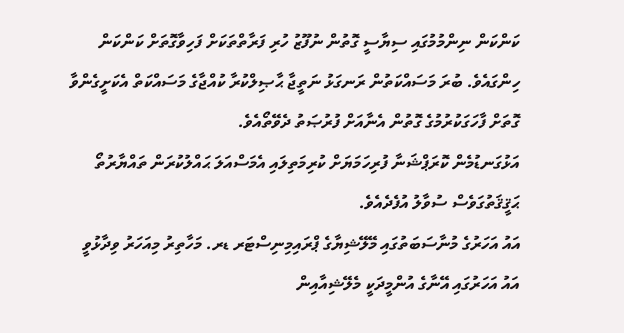ކަންކަން ނިންމުމުގައި ސިޔާސީ ގޮތުން ނުފޫޒު ހުރި ފަރާތްތަކަށް ފަހިވާގޮތަށް ކަންކަން ހިންގައެވެ. ބުރަ މަސައްކަތުން ރަނގަޅު ނަތީޖާ ޙާޞިލްކުރާ ކުއްޖާގެ މަސައްކަތް އެކަށީގެންވާ ގޮތަށް ފާހަގަކުރުމުގެ ގޮތުން އެނާއަށް ފުރުޞަތު ދެވޭތޯއެވެ.
އަޅުގަނޑުމެން ކޮރަޕްޝަނާ ފުރިހަމަޔަށް ކުރިމަތިލައި އެމަސްއަލަ ޙައްލުކުރަން ތައްޔާރުތޯ ޙަޤީޤަތުގަވެސް ސުވާލު އުފެދެއެވެ.
އައު އަހަރުގެ މުނާސަބަތުގައި މޭލޭޝިޔާގެ ޕްރައިމިނިސްޓަރ ޑރ. މަހާތިރު މިއަހަރު ވިދާޅުވީ އައު އަހަރުގައި އޭނާގެ އުންމީދަކީ މެލޭޝިއާއިން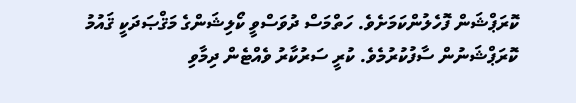ކޮރަޕްޝަން ފޮހެލުންކަމަށެވެ. ހަތްމަސް ދުވަސްވީ ކޯލިޝަންގެ މަޤްޞަދަކީ ޤައުމު ކޮރަޕްޝަނުން ސާފުކުރުމެވެ. ކުރީ ސަރުކާރު ވެއްޓެން ދިމާވި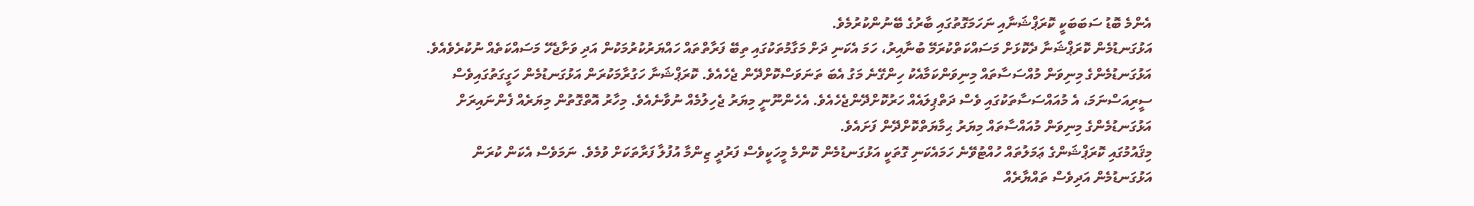އެންމެ ބޮޑު ސަބަބަކީ ކޮރަޕްޝަނާއި ނަހަމަގޮތުގައި ބާރުގެ ބޭނުންކުރުމެވެ.
އަޅުގަނޑުމެން ކޮރަޕްޝަނާ ދެކޮޅަށް މަސައްކަތްކުރަމޭ ބުނާއިރު، ހަމަ އެކަނި ދަށް މަގާމުތަކުގައި ތިބޭ ފަރާތްތައް ހައްޔަރުކުރުމަކުން އަދި ވަށާޖެހޭ މަސައްކަތެއް ނުކުރެވެއެވެ. އަޅުގަނޑުމެންގެ މިނިވަން މުއްސަސާތައް މިނިވަންކަމާއެކު ހިންގޭނެ މަގު އެބަ ތަނަވަސްކޮށްދޭން ޖެހެއެވެ. ކޮރަޕްޝަނާ ހަގުރާމަކުރަން އަޅުގަނޑުމެން ހަގީގަތުގައިވެސް ސީރިއަސްނަމަ، އެ މުއައްސަސާތަކުގައި ވެސް ދަތްޕިލައެއް ހަރުކޮށްދޭންޖެހެއެވެ. އެހެންނޫނީ މިޔަރު ޖެހިލުމެއް ނުވާނެއެވެ. މިހާރު އޮތްގޮތުން މިޔަރެއް ފެންނައިރަށް އަޅުގަނޑުމެންގެ މިނިވަން މުއައްސާތައް މިޔަރު ޙިމާޔަތްކޮށްދޭން ފަށައެވެ.
މިޤައުމުގައި ކޮރަޕްޝަންގެ ޢަމަލުތައް ހުއްޓުވޭނެ ހަމައެކަނި ގޮތަކީ އަޅުގަނޑުމެން ކޮންމެ މީހަކީވެސް ފަރުދީ ޒިންމާ އުފުލާ ފަރާތަކަށް ވުމެވެ. ނަމަވެސް އެކަން ކުރަން އަޅުގަނޑުމެން އަދިވެސް ތައްޔާރެއް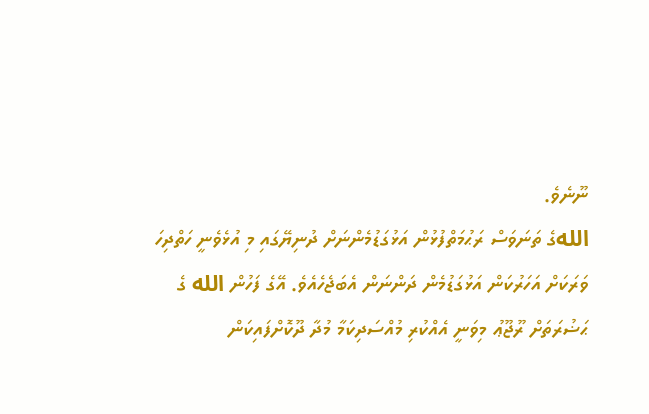ނޫނެވެ.
اللهގެ ތަނަވަސް ރަޙުމަތްފުޅުން އަޅުގަޑުމެންނަށް ދުނިޔޭގައި މި އުޅެވެނީ ހަތްދިހަ ވަރަކަށް އަހަރުކަން އަޅުގަޑުމެން ދަންނަން އެބަޖެހެއެވެ. އޭގެ ފަހުން الله ގެ ޙަޟުރަތަށް ރޫޖޫޢު މިވަނީ އެއްކުރި މުއްސަދިކަމާ މުދާ ދޫކޮށްފައިކަން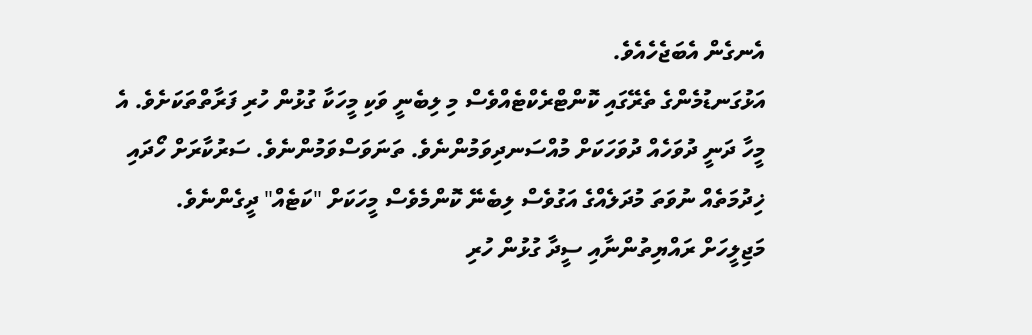އެނގެން އެބަޖެހެއެވެ.
އަޅުގަނޑުމެންގެ ތެރޭގައި ކޮންޓްރެކްޓެއްވެސް މި ލިބެނީ ވަކި މީހަކާ ގުޅުން ހުރި ފަރާތްތަކަށެވެ. އެ މީހާ ދަނީ ދުވަހެއް ދުވަހަކަށް މުއްސަނދިވަމުންނެވެ. ތަނަވަސްވަމުންނެވެ. ސަރުކާރަށް ހޯދައި ޚިދުމަތެއް ނުވަތަ މުދަލެއްގެ އަގުވެސް ލިބެނޭ ކޮންމެވެސް މީހަކަށް "ކަޓެއް" ދީގެންނެވެ.
މަޖިލީހަށް ރައްޔިތުންނާއި ސީދާ ގުޅުން ހުރި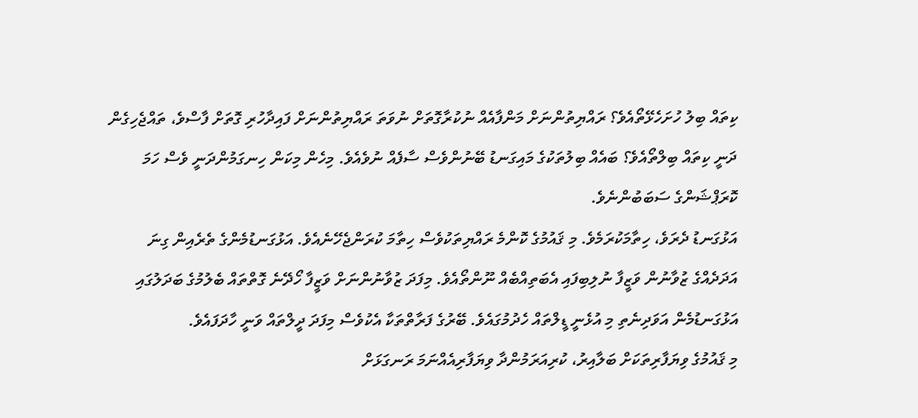ކިތައް ބިލު ހުށަހެޅޭތޯއެވެ؟ ރައްޔިތުންނަށް މަންފާއެއް ނުކުރާގޮތަށް ނުވަތަ ރައްޔިތުންނަށް ފައިދާހުރި ގޮތަށް ފާސްވެ، ތައްޖެހިގެން ދަނީ ކިތައް ބިލްތޯއެވެ؟ ބައެއް ބިލުތަކުގެ މައިގަނޑު ބޭނުންވެސް ސާފެއް ނުވެއެވެ. މިހެން މިކަން ހިނގަމުންދަނީ ވެސް ހަމަ ކޮރަޕްޝަންގެ ސަބަބުންނެވެ.
އަޅުގަނޑު ދެރަވެ، ހިތާމަކުރަމެވެ. މި ޤައުމުގެ ކޮންމެ ރައްޔިތަކުވެސް ހިތާމަ ކުރަންޖެހޭނެއެވެ. އަޅުގަނޑުމެންގެ ތެރެއިން ގިނަ އަދަދެއްގެ ޒުވާނުން ވަޒީފާ ނުލިބިފައި އެބަތިއްބެއް ނޫންތޯއެވެ. މިފަދަ ޒުވާނުންނަށް ވަޒީފާ ހޯދޭނެ ގޮތްތައް ބެލުމުގެ ބަދަލުގައި އަޅުގަނޑުމެން އަވަދިނެތި މި އުޅެނީ ޑީލްތައް ހެދުމުގައެވެ. ބޭރުގެ ފަރާތްތަކާ އެކުވެސް މިފަދަ ދީލްތައް ވަނީ ހާދަފައެވެ.
މި ޤައުމުގެ ވިޔަފާރިތަކަށް ބަލާއިރު، ކުރިއަރަމުންދާ ވިޔަފާރިއެއްނަމަ ރަނގަޅަށް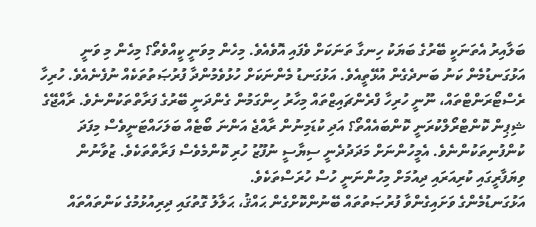ބަލާއިރު އެތަނަކީ ބޭރުގެ ބަޔަކު ހިނގާ ތަނަކަށް ވެފައި އޮވެއެވެ. މިހެން މިވަނީ ކީއްވެތޯ؟ މިހެން މި ވަނީ އަޅުގަނޑުމެން ކަނު ބަނދެގެން އުޅޭތީއެވެ. އަޅުގަނޑު މެންނަކަށް ހުޅުވެމުންދާ ފުރުޞަތުތަކެއް ނުފެނެއެވެ. ހުރިހާ ރެސްޓޯރަންޓްތައް، ނޫނީ ހުރިހާ ފްރެންޗައިޒްތައް މިހާރު ހިންގަމުން ގެންދަނީ ބޭރުގެ ފަރާތްތަކުންނެވެ. ރާއްޖޭގެ ޝިޕިން ކޮންޓްރޯލްކުރަނީ ކޮންބައެއްތޯ؟ އަދި ކުޑަމިނުން ރާއްޖެ އަންނަ ބޯޓެއް ބަލަހައްޓަނީވެސް މިފަދަ ކުންފުނިތަކުންނެވެ. އެމީހުންނަށް މަދަދުދެނީ ސިޔާސީ ނުފޫޒު ހުރި ކޮންމެވެސް ފަރާތްތަކެވެ. ޒުވާނުން ވިޔަފާރީގައި ކުރިއަރައި ދިއުމަށް މިހުންނަނީ ހުސް ހުރަސްތަކެވެ.
އަޅުގަނޑުމެންގެ ވަށައިގެންވާ ފުރުޞަތުތައް ބޭނުންކޮށްގެން ޙައްޤު، ޙަލާލު ގޮތުގައި ދިރިއުޅުމުގެ ކަންތައްތައް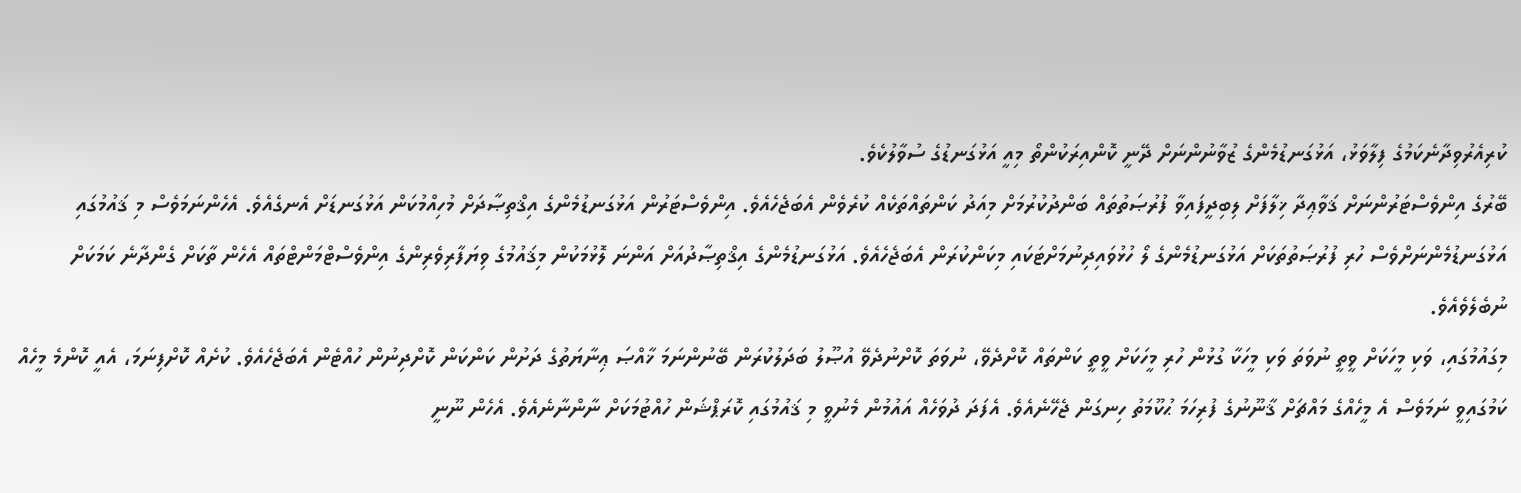ކުރިއެރުވިދާނެކަމުގެ ފިލާވަޅު، އަޅުގަނޑުމެންގެ ޒުވާނުންނަށް ދޭނީ ކޮންއިރަކުންތޯ މިއީ އަޅުގަނޑުގެ ސުވާލުކެވެ.
ބޭރުގެ އިންވެސްޓަރުންނަށް ޤަވާޢިދާ ޚިލާފަށް ލިބިދީފައިވާ ފުރުޞަތުތައް ބަންދުކުރުމަށް މިއަދު ކަންތައްތަކެއް ކުރެވެން އެބަޖެހެއެވެ. އިންވެސްޓަރުން އަޅުގަނޑުމެންގެ އިޤްތިޞާދަށް މުހިއްމުކަން އަޅުގަނޑަށް އެނގެއެވެ. އެހެންނަމަވެސް މި ޤައުމުގައި އަޅުގަނޑުމެންނަށްވެސް ހުރި ފުރުޞަތުތަކަށް އަޅުގަނޑުމެންގެ ލޯ ހުޅުވައިދިނުމަށްޓަކައި މިކަންކުރަން އެބަޖެހެއެވެ. އަޅުގަނޑުމެންގެ އިޤްތިޞާދުއަށް އަންނަ ލޮޅުމަކުން މިޤައުމުގެ ވިޔަފާރިވެރިންގެ އިންވެސްޓްމަންޓްތައް އެހެން ތާކަށް ގެންދާނެ ކަމަކަށް ނުބެލެވެއެވެ.
މިގައުމުގައި، ވަކި މީހަކަށް ވީތީ ނުވަތަ ވަކި މީހަކާ ގުޅުން ހުރި މީހަކަށް ވީތީ ކަންތައް ކޮށްދެވޭ، ނުވަތަ ކޮށްނުދެވޭ އުޞޫލު ބަދަލުކުރަން ބޭނުންނަމަ ޚާއްޞަ ޢިނާޔަތުގެ ދަށުން ކަންކަން ކޮށްދިނުން ހުއްޓެން އެބަޖެހެއެވެ. ކުށެއް ކޮށްފިނަމަ، އެއީ ކޮންމެ މީހެއް ކަމުގައިވީ ނަމަވެސް އެ މީހެއްގެ މައްޗަށް ޤާނޫނުގެ ފުރިހަމަ ޙުކޫމަތު ހިނގަން ޖެހޭނެއެވެ. އެފަދަ ދުވަހެއް އައުމުން މެނުވީ މި ޤައުމުގައި ކޮރަޕްޝަން ހުއްޓުމަކަށް ނާންނާނެއެވެ. އެހެން ނޫނީ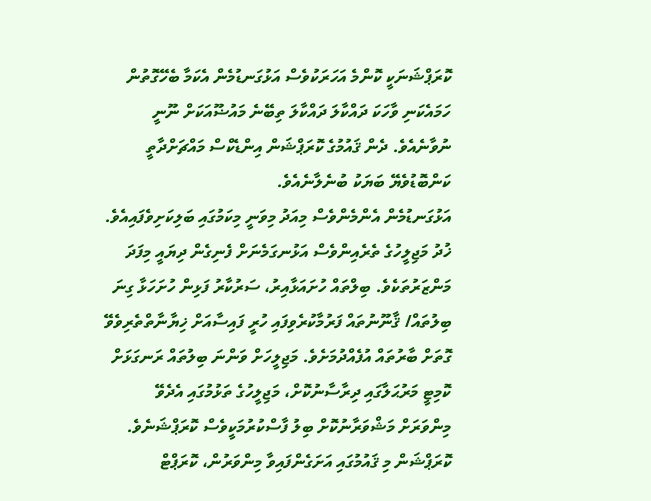ކޮރަޕްޝަނަކީ ކޮންމެ އަހަރަކުވެސް އަޅުގަނޑުމެން އެކަމާ ބެހޭގޮތުން ހަމައެކަނި ވާހަކަ ދައްކާލަ ދައްކާލަ ތިބޭނެ މައުޟޫއަކަށް ނޫނީ ނުވާނެއެވެ. ދެން ޤައުމުގެ ކޮރަޕްޝަން އިންޑެކްސް މައްޗަށްދާތީ ކަންބޮޑުވެޔޭ ބަޔަކު ބުނެލާނެއެވެ.
އަޅުގަނޑުމެން އެންމެންވެސް މިއަދު މިވަނީ މިކަމުގައި ބަލިކަށިވެފައިއެވެ. ޚުދު މަޖިލީހުގެ ތެރެއިންވެސް އަޅުނގަމެނަށް ފެނިގެން ދިޔައީ މިފަދަ މަންޒަރުތަކެވެ. ބިލްތައް ހުށައަޅާއިރު، ސަރުކާރު ފަޅިން ހުށަހަޅާ ގިނަ ބިލުތައް/ ޤާނޫނުތައް ފަރުމާކުރެވިފައި ހުރީ ފައިސާއަށް ޚިޔާނާތްތެރިވެވޭ ގޮތަށް ބާރުތައް އުފެއްދުމަށެވެ. މަޖިލީހަށް ވަންނަ ބިލުތައް ރަނގަޅަށް ކޮމިޓީ މަރުޙަލާގައި ދިރާސާނުކޮށް، މަޖިލީހުގެ ތަޅުމުގައި އެދެވޭ މިންވަރަށް މަޝްވަރާނުކޮށް ބިލު ފާސްކުރުމަކީވެސް ކޮރަޕްޝަނެވެ.
ކޮރަޕްޝަން މި ޤައުމުގައި އަށަގެންފައިވާ މިންވަރުން، ކޮރަޕްޓް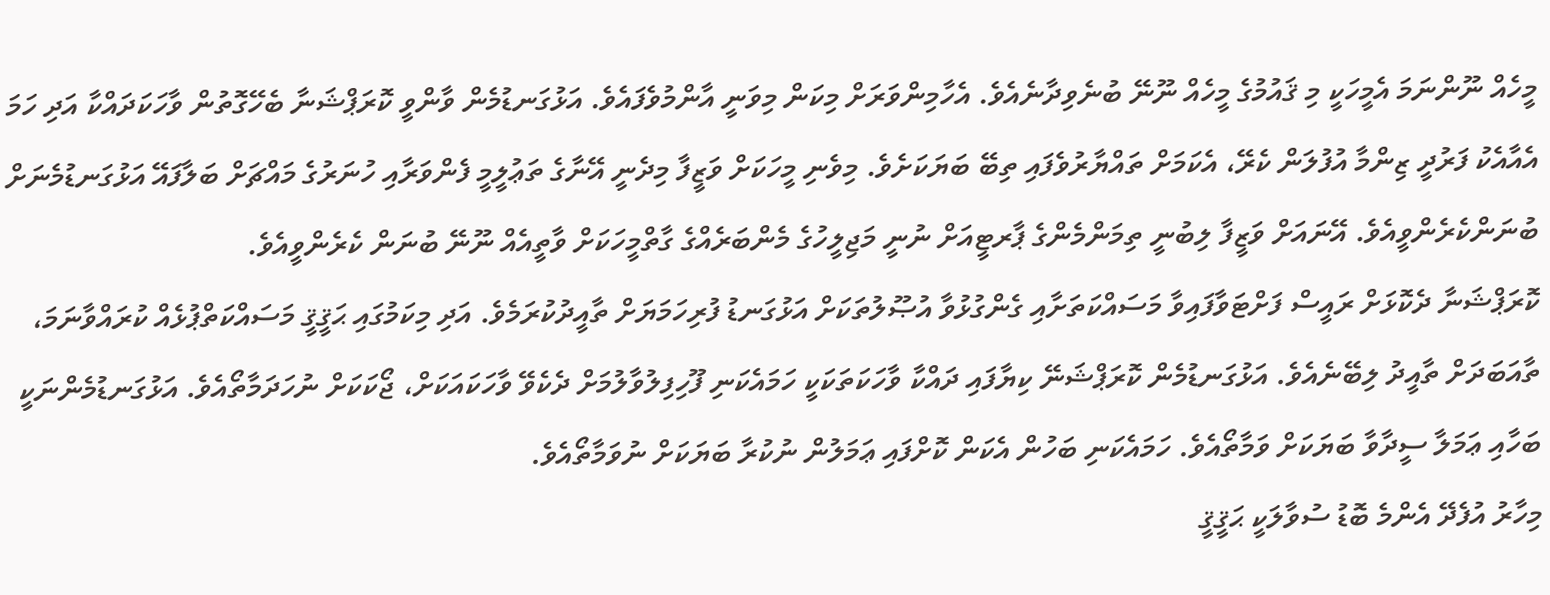މީހެއް ނޫންނަމަ އެމީހަކީ މި ޤައުމުގެ މީހެއް ނޫނޭ ބުނެވިދާނެއެވެ. އެހާމިންވަރަށް މިކަން މިވަނީ އާންމުވެފައެވެ. އަޅުގަނޑުމެން ވާންވީ ކޮރަޕްޝަނާ ބެހޭގޮތުން ވާހަކަދައްކާ އަދި ހަމަ އެއާއެކު ފަރުދީ ޒިންމާ އުފުލަން ކެރޭ، އެކަމަށް ތައްޔާރުވެފައި ތިބޭ ބަޔަކަށެވެ. މިވެނި މީހަކަށް ވަޒީފާ މިދެނީ އޭނާގެ ތަޢުލީމީ ފެންވަރާއި ހުނަރުގެ މައްޗަށް ބަލާފައޭ އަޅުގަނޑުމެނަށް ބުނަންކެރެންވީއެވެ. އޭނައަށް ވަޒީފާ ލިބުނީ ތިމަންމެންގެ ޕާރޓީއަށް ނުނީ މަޖިލީހުގެ މެންބަރެއްގެ ގާތްމީހަކަށް ވާތީއެއް ނޫނޭ ބުނަން ކެރެންވީއެވެ.
ކޮރަޕްޝަނާ ދެކޮޅަށް ރައީސް ފަށްޓަވާފައިވާ މަސައްކަތަށާއި ގެންގުޅުވާ އުޞޫލުތަކަށް އަޅުގަނޑު ފުރިހަމަޔަށް ތާއީދުކުރަމެވެ. އަދި މިކަމުގައި ޙަޤީޤީ މަސައްކަތްޕުޅެއް ކުރައްވާނަމަ، ތާއަބަދަށް ތާއީދު ލިބޭނެއެވެ. އަޅުގަނޑުމެން ކޮރަޕްޝަނޭ ކިޔާފައި ދައްކާ ވާހަކަތަކަކީ ހަމައެކަނި ފޫހިފިލުވާލުމަށް ދެކެވޭ ވާހަކައަކަށް، ޖޯކަކަށް ނުހަދަމާތޯއެވެ. އަޅުގަނޑުމެންނަކީ ބަހާއި ޢަމަލާ ސީދާވާ ބަޔަކަށް ވަމާތޯއެވެ. ހަމައެކަނި ބަހުން އެކަން ކޮށްފައި ޢަމަލުން ނުކުރާ ބަޔަކަށް ނުވަމާތޯއެވެ.
މިހާރު އުފެދޭ އެންމެ ބޮޑު ސުވާލަކީ ޙަޤީޤީ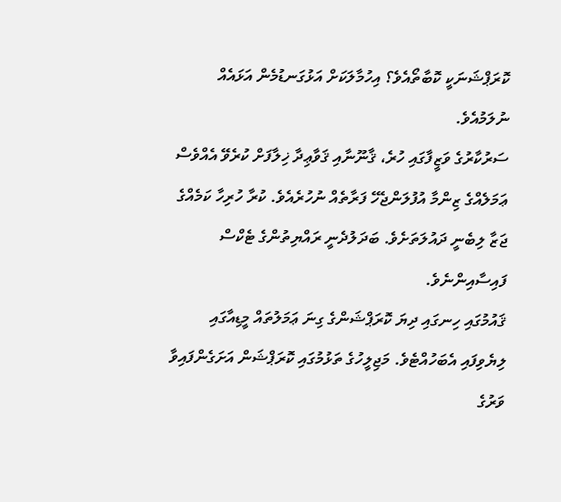ކޮރަޕްޝަނަކީ ކޮބާތޯއެވެ؟ އިހުމާލަކަށް އަޅުގަނޑުމެން އަޅައެއް ނުލަމުއެވެ.
ސަރުކާރުގެ ވަޒީފާގައި ހުރެ، ޤާނޫނާއި ޤަވާޢިދާ ޚިލާފަށް ކުރެވޭ އެއްވެސް ޢަމަލެއްގެ ޒިންމާ އުފުލަންޖެހޭ ފަރާތެއް ނުހުރެއެވެ. ކުރާ ހުރިހާ ކަމެއްގެ ޖަޒާ ލިބެނީ ދައުލަތަށެވެ. ބަދަލުދެނީ ރައްޔިތުންގެ ޓެކްސް ފައިސާއިންނެވެ.
ޤައުމުގައި ހިނގައި ދިޔަ ކޮރަޕްޝަންގެ ގިނަ ޢަމަލުތައް މީޑިއާގައި ލިޔެވިފައި އެބަހުއްޓެވެ. މަޖިލީހުގެ ތަޅުމުގައި ކޮރަޕްޝަން އަށަގެންފައިވާ ވަރުގެ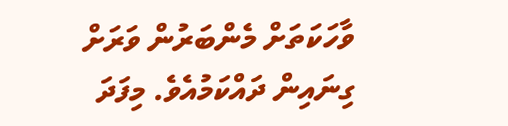ވާހަކަތަށް މެންބަރުން ވަރަށް ގިނައިން ދައްކަމުއެވެ. މިފަދަ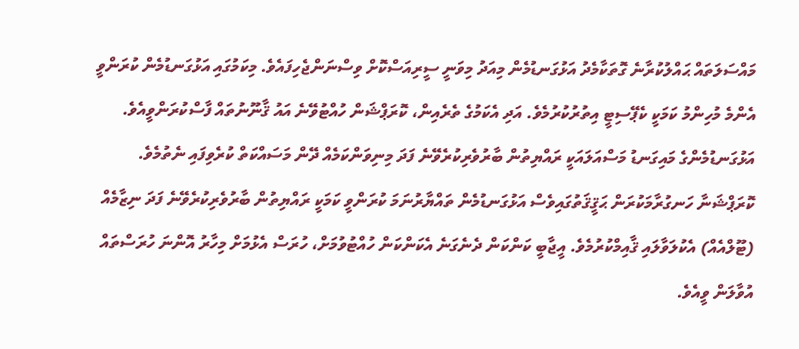މައްސަލަތައް ޙައްލުކުރާނެ ގޮތަކާމެދު އަޅުގަނޑުމެން މިއަދު މިވަނީ ސީރިއަސްކޮށް ވިސްނަންޖެހިފައެވެ. މިކަމުގައި އަޅުގަނޑުމެން ކުރަންވީ އެންމެ މުހިންމު ކަމަކީ ކެޕޭސިޓީ އިތުރުކުރުމެވެ. އަދި އެކަމުގެ ތެރެއިން، ކޮރަޕްޝަން ހުއްޓުވޭނެ އައު ޤާނޫނުތައް ފާސްކުރަންވީއެވެ.
އަޅުގަނޑުމެންގެ މައިގަނޑު މަސްއަލައަކީ ރައްޔިތުން ބާރުވެރިކުރެވޭނެ ފަދަ މިނިވަންކަމެއް ދޭން މަސައްކަތް ކުރެވިފައި ނެތުމެވެ. ކޮރަޕްޝަނާ ހަނގުރާމަކުރަން ޙަޤީޤަތުގައިވެސް އަޅުގަނޑުމެން ތައްޔާރުނަމަ ކުރަންވީ ކަމަކީ ރައްޔިތުން ބާރުވެރިކުރެވޭނެ ފަދަ ނިޒާމެއް (ޓޫލްއެއް) އެކުލަވާލައި ޤާއިމްކުރުމެވެ. އީޖާބީ ކަންކަން ދެނެގަނެ އެކަންކަން ހުއްޓުވުމަށް، ހުރަސް އެޅުމަށް މިހާރު އޮންނަ ހުރަސްތައް އުވާލަން ވީއެވެ.